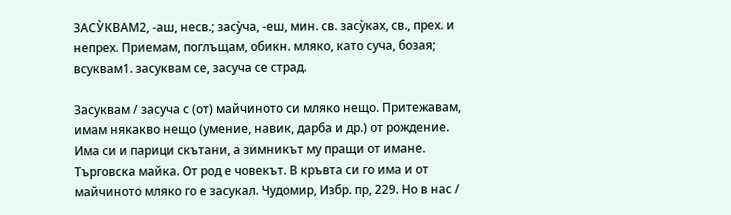ЗАСУ̀КВАМ2, -аш, несв.; засу̀ча, -еш, мин. св. засу̀ках, св., прех. и непрех. Приемам, поглъщам, обикн. мляко, като суча, бозая; всуквам1. засуквам се, засуча се страд.

Засуквам / засуча с (от) майчиното си мляко нещо. Притежавам, имам някакво нещо (умение, навик, дарба и др.) от рождение. Има си и парици скътани, а зимникът му пращи от имане. Търговска майка. От род е човекът. В кръвта си го има и от майчиното мляко го е засукал. Чудомир, Избр. пр, 229. Но в нас /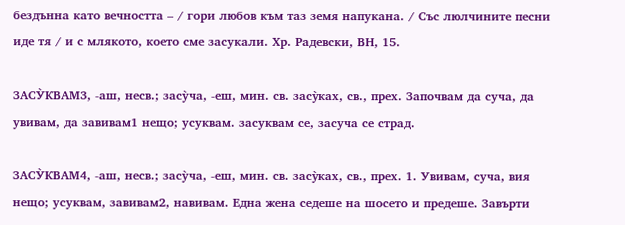бездънна като вечността – / гори любов към таз земя напукана. / Със люлчините песни иде тя / и с млякото, което сме засукали. Хр. Радевски, ВН, 15.

ЗАСУ̀КВАМ3, -аш, несв.; засу̀ча, -еш, мин. св. засу̀ках, св., прех. Започвам да суча, да увивам, да завивам1 нещо; усуквам. засуквам се, засуча се страд.

ЗАСУ̀КВАМ4, -аш, несв.; засу̀ча, -еш, мин. св. засу̀ках, св., прех. 1. Увивам, суча, вия нещо; усуквам, завивам2, навивам. Една жена седеше на шосето и предеше. Завърти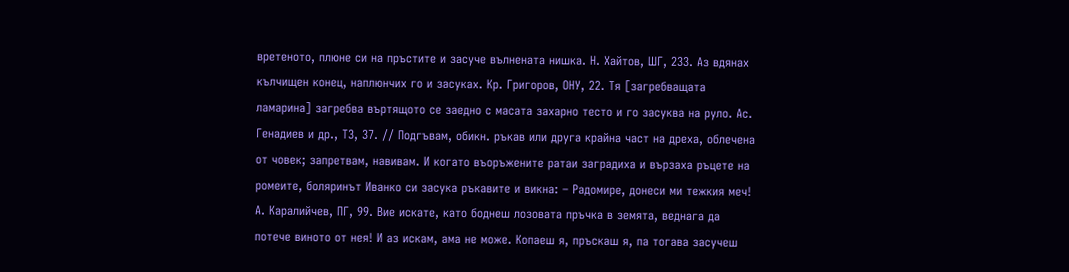вретеното, плюне си на пръстите и засуче вълнената нишка. Н. Хайтов, ШГ, 233. Аз вдянах кълчищен конец, наплюнчих го и засуках. Кр. Григоров, ОНУ, 22. Тя [загребващата ламарина] загребва въртящото се заедно с масата захарно тесто и го засуква на руло. Ас. Генадиев и др., ТЗ, 37. // Подгъвам, обикн. ръкав или друга крайна част на дреха, облечена от човек; запретвам, навивам. И когато въоръжените ратаи заградиха и вързаха ръцете на ромеите, боляринът Иванко си засука ръкавите и викна: – Радомире, донеси ми тежкия меч! А. Каралийчев, ПГ, 99. Вие искате, като боднеш лозовата пръчка в земята, веднага да потече виното от нея! И аз искам, ама не може. Копаеш я, пръскаш я, па тогава засучеш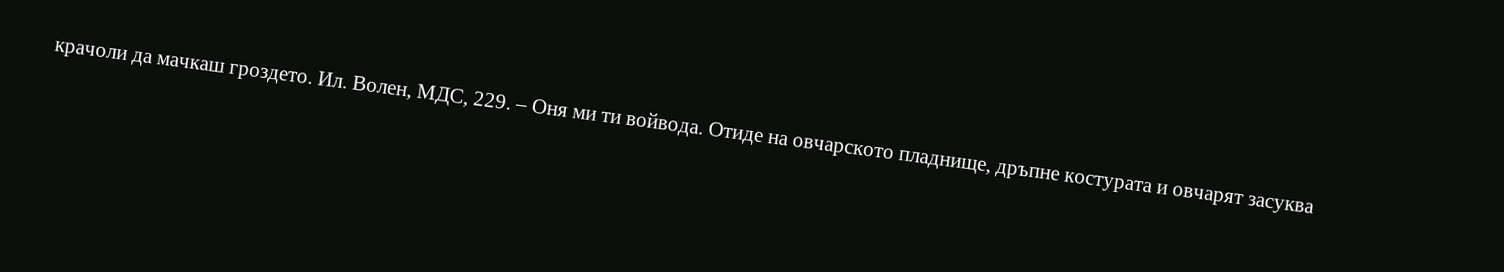крачоли да мачкаш гроздето. Ил. Волен, МДС, 229. – Оня ми ти войвода. Отиде на овчарското пладнище, дръпне костурата и овчарят засуква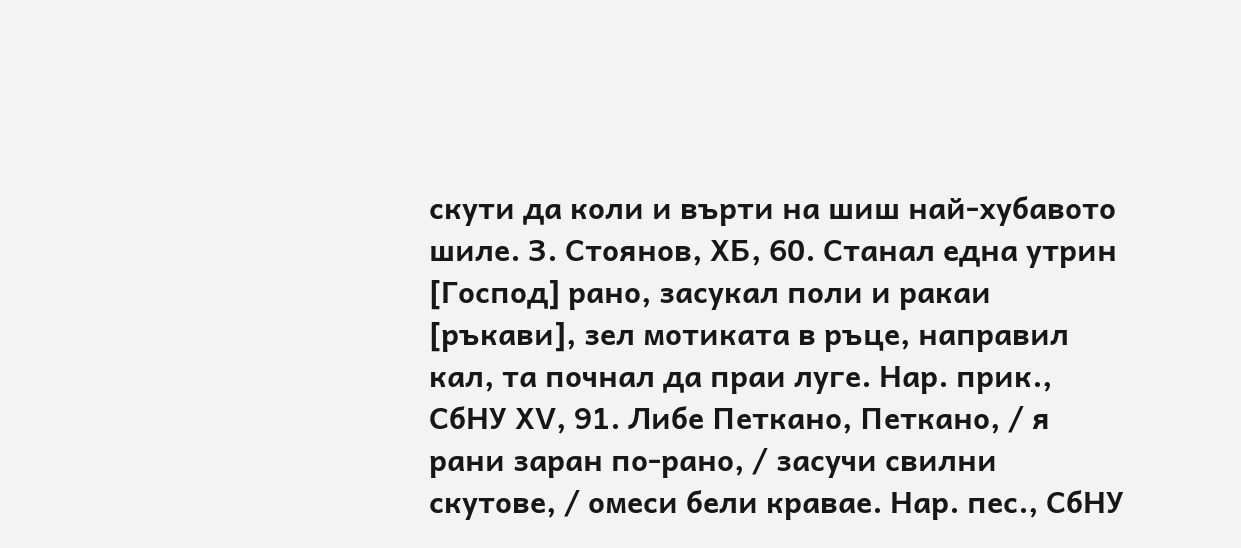скути да коли и върти на шиш най-хубавото шиле. З. Стоянов, ХБ, 60. Станал една утрин [Господ] рано, засукал поли и ракаи [ръкави], зел мотиката в ръце, направил кал, та почнал да праи луге. Нар. прик., СбНУ ХV, 91. Либе Петкано, Петкано, / я рани заран по-рано, / засучи свилни скутове, / омеси бели кравае. Нар. пес., СбНУ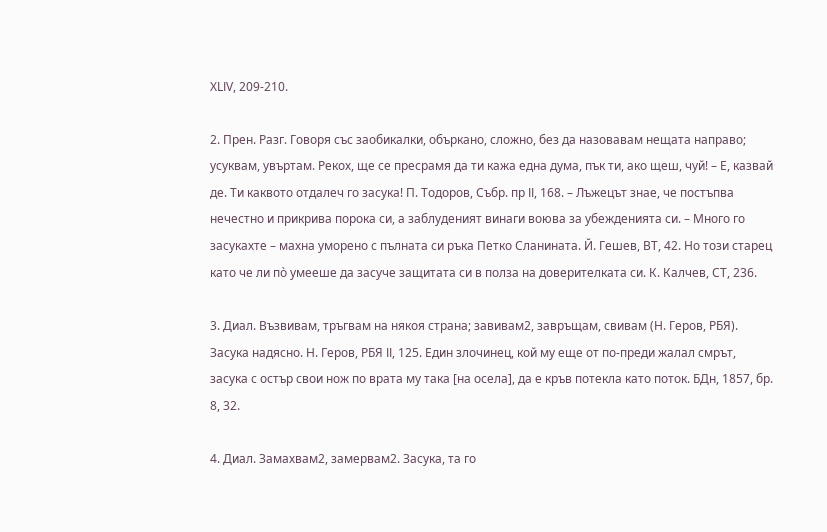ХLІV, 209-210.

2. Прен. Разг. Говоря със заобикалки, объркано, сложно, без да назовавам нещата направо; усуквам, увъртам. Рекох, ще се пресрамя да ти кажа една дума, пък ти, ако щеш, чуй! – Е, казвай де. Ти каквото отдалеч го засука! П. Тодоров, Събр. пр ІІ, 168. – Лъжецът знае, че постъпва нечестно и прикрива порока си, а заблуденият винаги воюва за убежденията си. – Много го засукахте – махна уморено с пълната си ръка Петко Сланината. Й. Гешев, ВТ, 42. Но този старец като че ли пò умееше да засуче защитата си в полза на доверителката си. К. Калчев, СТ, 236.

3. Диал. Възвивам, тръгвам на някоя страна; завивам2, завръщам, свивам (Н. Геров, РБЯ). Засука надясно. Н. Геров, РБЯ ІІ, 125. Един злочинец, кой му еще от по-преди жалал смрът, засука с остър свои нож по врата му така [на осела], да е кръв потекла като поток. БДн, 1857, бр. 8, 32.

4. Диал. Замахвам2, замервам2. Засука, та го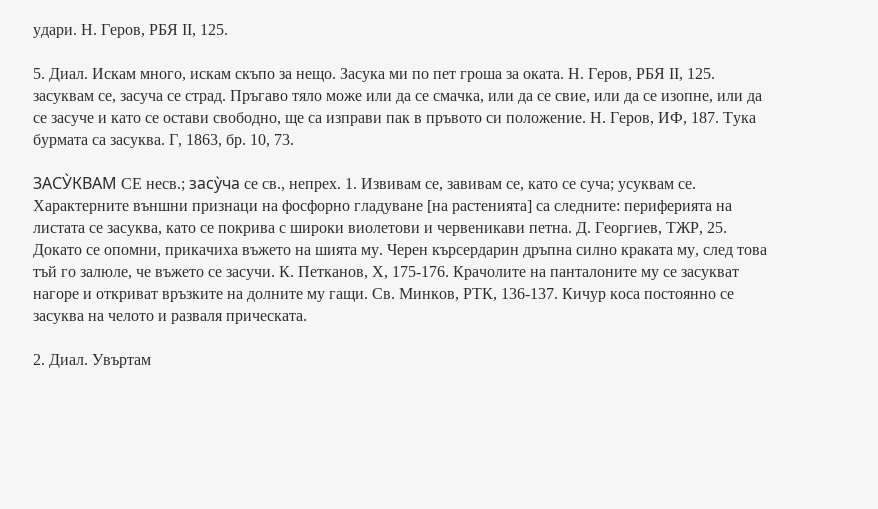удари. Н. Геров, РБЯ ІІ, 125.

5. Диал. Искам много, искам скъпо за нещо. Засука ми по пет гроша за оката. Н. Геров, РБЯ ІІ, 125. засуквам се, засуча се страд. Пръгаво тяло може или да се смачка, или да се свие, или да се изопне, или да се засуче и като се остави свободно, ще са изправи пак в пръвото си положение. Н. Геров, ИФ, 187. Тука бурмата са засуква. Г, 1863, бр. 10, 73.

ЗАСУ̀КВАМ СЕ несв.; засу̀ча се св., непрех. 1. Извивам се, завивам се, като се суча; усуквам се. Характерните външни признаци на фосфорно гладуване [на растенията] са следните: периферията на листата се засуква, като се покрива с широки виолетови и червеникави петна. Д. Георгиев, ТЖР, 25. Докато се опомни, прикачиха въжето на шията му. Черен кърсердарин дръпна силно краката му, след това тъй го залюле, че въжето се засучи. К. Петканов, Х, 175-176. Крачолите на панталоните му се засукват нагоре и откриват връзките на долните му гащи. Св. Минков, РТК, 136-137. Кичур коса постоянно се засуква на челото и разваля прическата.

2. Диал. Увъртам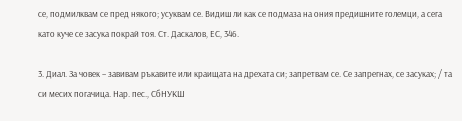се, подмилквам се пред някого; усуквам се. Видиш ли как се подмаза на ония предишните големци, а сега като куче се засука покрай тоя. Ст. Даскалов, ЕС, 346.

3. Диал. За човек – завивам ръкавите или краищата на дрехата си; запретвам се. Се запрегнах, се засуках; / та си месих погачица. Нар. пес., СбНУКШ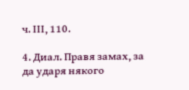ч. ІІІ, 110.

4. Диал. Правя замах, за да ударя някого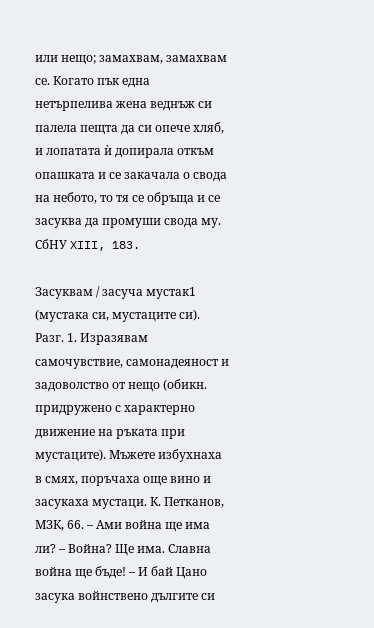или нещо; замахвам, замахвам се. Когато пък една нетърпелива жена веднъж си палела пещта да си опече хляб, и лопатата ѝ допирала откъм опашката и се закачала о свода на небото, то тя се обръща и се засуква да промуши свода му. СбНУ XIII, 183.

Засуквам / засуча мустак1 (мустака си, мустаците си). Разг. 1. Изразявам самочувствие, самонадеяност и задоволство от нещо (обикн. придружено с характерно движение на ръката при мустаците). Мъжете избухнаха в смях, поръчаха още вино и засукаха мустаци. К. Петканов, МЗК, 66. – Ами война ще има ли? – Война? Ще има. Славна война ще бъде! – И бай Цано засука войнствено дългите си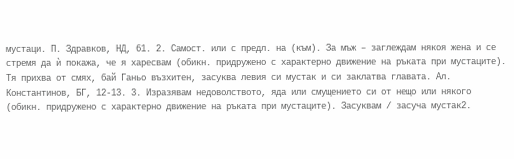мустаци. П. Здравков, НД, 61. 2. Самост. или с предл. на (към). За мъж – заглеждам някоя жена и се стремя да ѝ покажа, че я харесвам (обикн. придружено с характерно движение на ръката при мустаците). Тя прихва от смях, бай Ганьо възхитен, засуква левия си мустак и си заклатва главата. Ал. Константинов, БГ, 12-13. 3. Изразявам недоволството, яда или смущението си от нещо или някого (обикн. придружено с характерно движение на ръката при мустаците). Засуквам / засуча мустак2.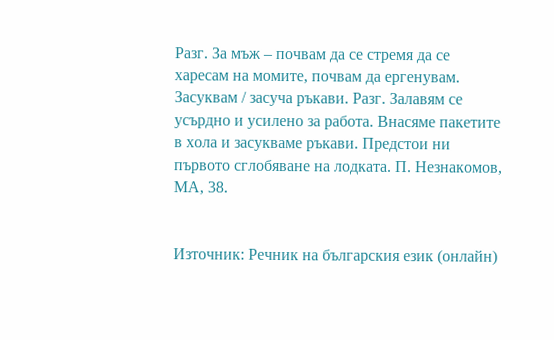Разг. За мъж – почвам да се стремя да се харесам на момите, почвам да ергенувам. Засуквам / засуча ръкави. Разг. Залавям се усърдно и усилено за работа. Внасяме пакетите в хола и засукваме ръкави. Предстои ни първото сглобяване на лодката. П. Незнакомов, МА, 38.


Източник: Речник на българския език (онлайн)